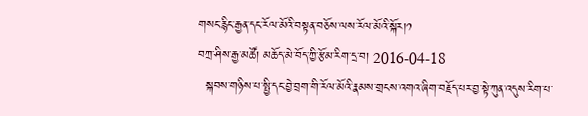གསང་རྙིང་རྒྱན་དང་རོལ་མོའི་བསྟན་བཅོས་ལས་རོལ་མོའི་སྐོར།༡
བཀྲ་ཤིས་རྒྱ་མཚོ། མཆོད་མེ་བོད་ཀྱི་རྩོམ་རིག་དྲ་བ། 2016-04-18
  སྐབས་གཉིས་པ་སྤྱི་དང་བྱེ་བྲག་གི་རོལ་མོའི་རྣམས་གྲངས་འགའ་ཞིག་བརྗོད་པར་བྱ་སྟེ་ཀུན་འདུས་རིག་པ་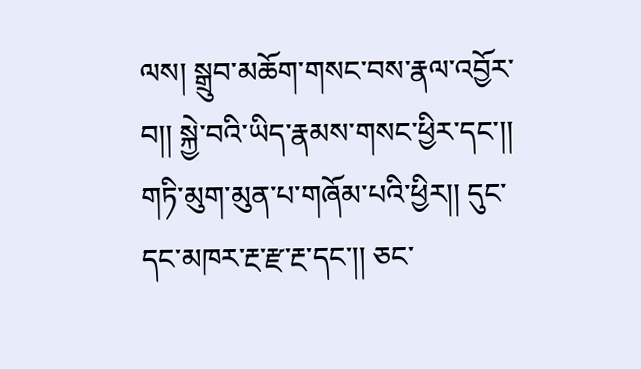ལས། སྒྲུབ་མཆོག་གསང་བས་རྣལ་འབྱོར་བ།། སྐྱེ་བའི་ཡིད་རྣམས་གསང་ཕྱིར་དང་།། གཏི་མུག་མུན་པ་གཞོམ་པའི་ཕྱིར།། དུང་དང་མཁར་རྔ་རྫ་རྔ་དང་།། ཅང་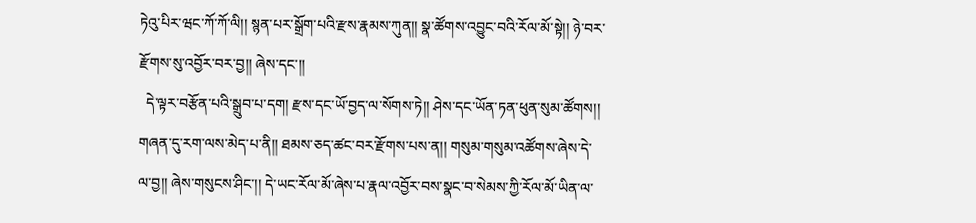ཏེའུ་པིར་ཝང་ཀོ་ཀོ་ལི།། སྙན་པར་སྒྲོག་པའི་རྫས་རྣམས་ཀུན།། སྣ་ཚོགས་འབྱུང་བའི་རོལ་མོ་སྟེ།། ཉེ་བར་རྫོགས་སུ་འབྱོར་བར་བྱ།། ཞེས་དང་།།
  དེ་ལྟར་བརྩོན་པའི་སྒྲུབ་པ་དག། རྫས་དང་ཡོ་བྱད་ལ་སོགས་ཏེ།། ཤེས་དང་ཡོན་ཏན་ཕུན་སུམ་ཚོགས།། གཞན་དུ་རག་ལས་མེད་པ་ནི།། ཐམས་ཅད་ཚང་བར་རྫོགས་པས་ན།། གསུམ་གསུམ་འཚོགས་ཞེས་དེ་ལ་བྱ།། ཞེས་གསུངས་ཤིང་།། དེ་ཡང་རོལ་མོ་ཞེས་པ་རྣལ་འབྱོར་བས་སྣང་བ་སེམས་ཀྱི་རོལ་མོ་ཡིན་ལ་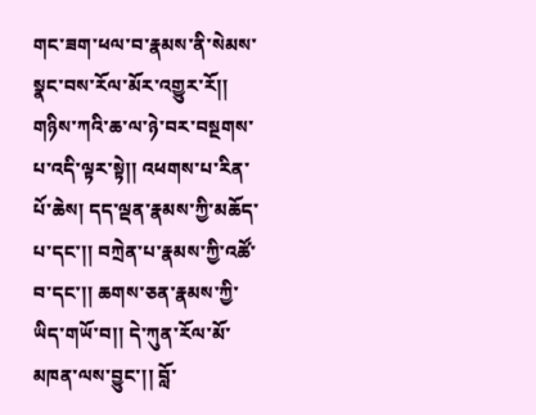གང་ཟག་ཕལ་བ་རྣམས་ནི་སེམས་སྣང་བས་རོལ་མོར་འགྱུར་རོ།། གཉིས་ཀའི་ཆ་ལ་ཉེ་བར་བསྔགས་པ་འདི་ལྟར་སྟེ།། འཕགས་པ་རིན་པོ་ཆེས། དད་ལྡན་རྣམས་ཀྱི་མཆོད་པ་དང་།། བཀྲེན་པ་རྣམས་ཀྱི་འཚོ་བ་དང་།། ཆགས་ཅན་རྣམས་ཀྱི་ཡིད་གཡོ་བ།། དེ་ཀུན་རོལ་མོ་མཁན་ལས་བྱུང་།། བློ་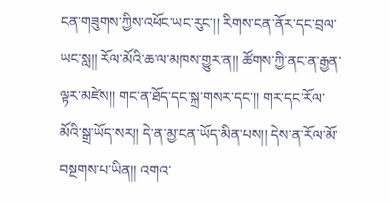ངན་གཟུགས་ཀྱིས་འཕོང་ཡང་རུང་།། རིགས་ངན་ནོར་དང་བྲལ་ཡང་སླ།། རོལ་མོའི་ཆ་ལ་མཁས་གྱུར་ན།། ཚོགས་ཀྱི་ནང་ན་རྒྱན་ལྟར་མཛེས།། གང་ན་ཐོད་དང་སྐྲ་གསར་དང་།། གར་དང་རོལ་མོའི་སྒྲ་ཡོད་སར།། དེ་ན་མྱ་ངན་ཡོད་མིན་པས།། དེས་ན་རོལ་མོ་བསྔགས་པ་ཡིན།། འགའ་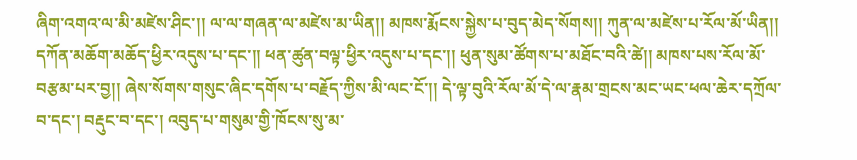ཞིག་འགའ་ལ་མི་མཛེས་ཤིང་།། ལ་ལ་གཞན་ལ་མཛེས་མ་ཡིན།། མཁས་རྨོངས་སྐྱེས་པ་བུད་མེད་སོགས།། ཀུན་ལ་མཛེས་པ་རོལ་མོ་ཡིན།། དཀོན་མཆོག་མཆོད་ཕྱིར་འདུས་པ་དང་།། ཕན་ཚུན་བལྟ་ཕྱིར་འདུས་པ་དང་།། ཕུན་སུམ་ཚོགས་པ་མཐོང་བའི་ཚེ།། མཁས་པས་རོལ་མོ་བརྩམ་པར་བྱ།། ཞེས་སོགས་གསུང་ཞིང་དགོས་པ་བརྗོད་ཀྱིས་མི་ལང་ངོ་།། དེ་ལྟ་བུའི་རོལ་མོ་དེ་ལ་རྣམ་གྲངས་མང་ཡང་ཕལ་ཆེར་དཀྲོལ་བ་དང་། བརྡུང་བ་དང་། འབུད་པ་གསུམ་གྱི་ཁོངས་སུ་མ་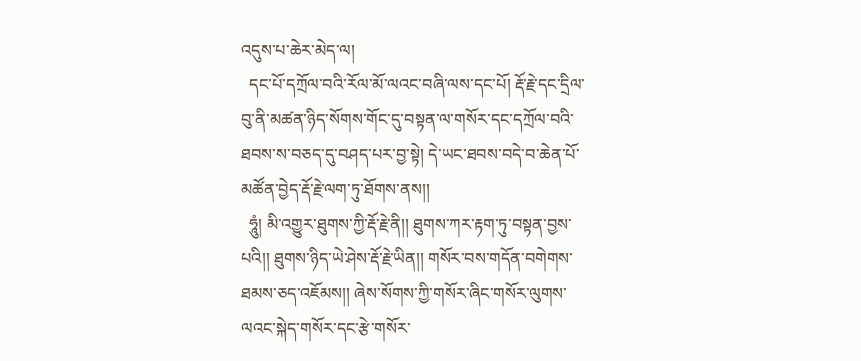འདུས་པ་ཆེར་མེད་ལ།
  དང་པོ་དཀྲོལ་བའི་རོལ་མོ་ལའང་བཞི་ལས་དང་པོ། རྡོ་རྗེ་དང་དྲིལ་བུ་ནི་མཚན་ཉིད་སོགས་གོང་དུ་བསྟན་ལ་གསོར་དང་དཀྲོལ་བའི་ཐབས་ས་བཅད་དུ་བཤད་པར་བྱ་སྟེ། དེ་ཡང་ཐབས་བདེ་བ་ཆེན་པོ་མཚོན་བྱེད་རྡོ་རྗེ་ལག་ཏུ་ཐོགས་ནས།།
  ཧཱུཾ། མི་འགྱུར་ཐུགས་ཀྱི་རྡོ་རྗེ་ནི།། ཐུགས་ཀར་རྟག་ཏུ་བསྟན་བྱས་པའི།། ཐུགས་ཉིད་ཡེ་ཤེས་རྡོ་རྗེ་ཡིན།། གསོར་བས་གདོན་བགེགས་ཐམས་ཅད་འཇོམས།། ཞེས་སོགས་ཀྱི་གསོར་ཞིང་གསོར་ལུགས་ལའང་སྐེད་གསོར་དང་རྩེ་གསོར་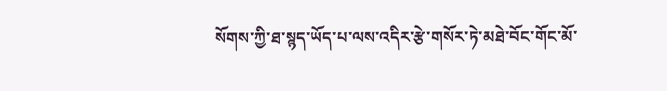སོགས་ཀྱི་ཐ་སྙད་ཡོད་པ་ལས་འདིར་རྩེ་གསོར་ཏེ་མཐེ་བོང་གོང་མོ་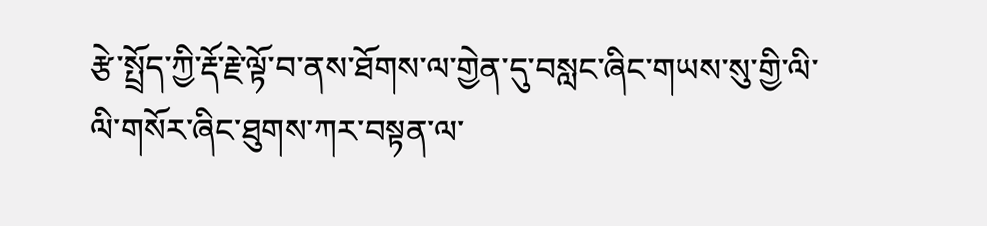རྩེ་སྤྲོད་ཀྱི་རྡོ་རྗེ་ལྟོ་བ་ནས་ཐོགས་ལ་གྱེན་དུ་བསླང་ཞིང་གཡས་སུ་གྱི་ལི་ལི་གསོར་ཞིང་ཐུགས་ཀར་བསྟན་ལ་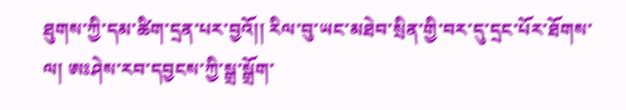ཐུགས་ཀྱི་དམ་ཚིག་དྲན་པར་བྱའོ།། རིལ་བུ་ཡང་མཐེབ་སྲིན་གྱི་བར་དུ་དྲང་པོར་ཐོགས་ལ། ཨཿཤེས་རབ་དབྱངས་ཀྱི་སྒྲ་སྒྲོག་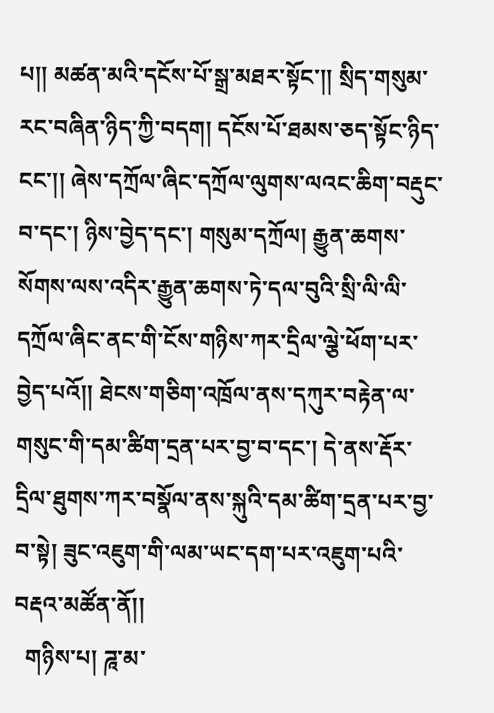པ།། མཚན་མའི་དངོས་པོ་སྒྲ་མཐར་སྟོང་།། སྲིད་གསུམ་རང་བཞིན་ཉིད་ཀྱི་བདག། དངོས་པོ་ཐམས་ཅད་སྟོང་ཉིད་ངང་།། ཞེས་དཀྲོལ་ཞིང་དཀྲོལ་ལུགས་ལའང་ཆིག་བརྡུང་བ་དང་། ཉིས་བྱེད་དང་། གསུམ་དཀྲོལ། རྒྱུན་ཆགས་སོགས་ལས་འདིར་རྒྱུན་ཆགས་ཏེ་དལ་བུའི་སྲི་ལི་ལི་དཀྲོལ་ཞིང་ནང་གི་ངོས་གཉིས་ཀར་དྲིལ་ལྕེ་ཕོག་པར་བྱེད་པའོ།། ཐེངས་གཅིག་འཁྲོལ་ནས་དཀུར་བརྟེན་ལ་གསུང་གི་དམ་ཚིག་དྲན་པར་བྱ་བ་དང་། དེ་ནས་རྡོར་དྲིལ་ཐུགས་ཀར་བསྣོལ་ནས་སྐུའི་དམ་ཚིག་དྲན་པར་བྱ་བ་སྟེ། ཟུང་འཇུག་གི་ལམ་ཡང་དག་པར་འཇུག་པའི་བརྡའ་མཚོན་ནོ།།
  གཉིས་པ། ཌཱ་མ་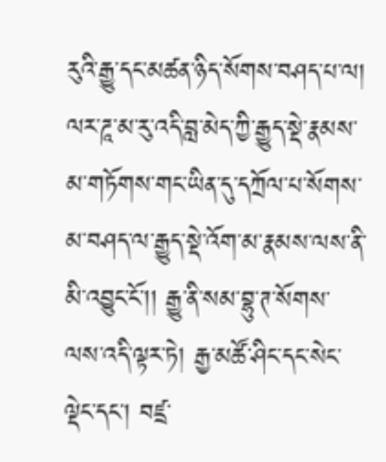རུའི་རྒྱུ་དང་མཚན་ཉིད་སོགས་བཤད་པ་ལ། ལར་ཌཱ་མ་རུ་འདི་བླ་མེད་ཀྱི་རྒྱུད་སྡེ་རྣམས་མ་གཏོགས་གང་ཡིན་དུ་དཀྲོལ་པ་སོགས་མ་བཤད་ལ་རྒྱུད་སྡེ་འོག་མ་རྣམས་ལས་ནི་མི་འབྱུང་ངོ་།། རྒྱུ་ནི་སམ་བྷུ་ཊ་སོགས་ལས་འདི་ལྟར་ཏེ། རྒྱ་མཚོ་ཤིང་དང་སེང་ལྡེང་དང་། བཛྲ་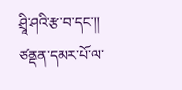ཤྲཱི་ཤའི་རྩ་བ་དང་།། ཙནྡན་དམར་པོ་ལ་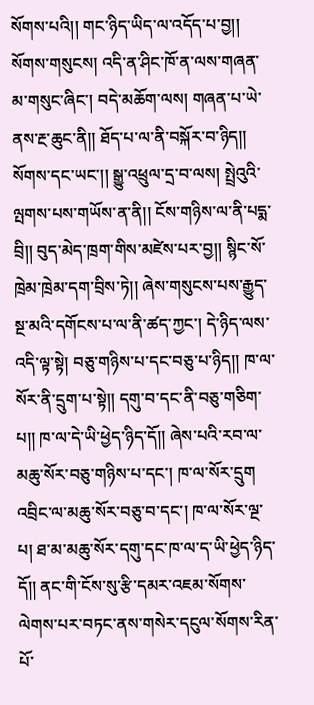སོགས་པའི།། གང་ཉིད་ཡིད་ལ་འདོད་པ་བྱ།། སོགས་གསུངས། འདི་ན་ཤིང་ཁོ་ན་ལས་གཞན་མ་གསུང་ཞིང་། བདེ་མཆོག་ལས། གཞན་པ་ཡེ་ནས་རྔ་ཆུང་ནི།། ཐོད་པ་ལ་ནི་བསྐོར་བ་ཉིད།། སོགས་དང་ཡང་།། སྒྱུ་འཕྲུལ་དྲ་བ་ལས། སྤྲེའུའི་ལྤགས་པས་གཡོས་ན་ནི།། ངོས་གཉིས་ལ་ནི་པདྨ་བྲི།། བུད་མེད་ཁྲག་གིས་མཛེས་པར་བྱ།། སྙིང་སོ་ཁྲེམ་ཁྲེམ་དག་བྲིས་ཏེ།། ཞེས་གསུངས་པས་རྒྱུད་སྔ་མའི་དགོངས་པ་ལ་ནི་ཚད་ཀྱང་། དེ་ཉིད་ལས་འདི་ལྟ་སྟེ། བཅུ་གཉིས་པ་དང་བཅུ་པ་ཉིད།། ཁ་ལ་སོར་ནི་དྲུག་པ་སྟེ།། དགུ་བ་དང་ནི་བཅུ་གཅིག་པ།། ཁ་ལ་དེ་ཡི་ཕྱེད་ཉིད་དོ།། ཞེས་པའི་རབ་ལ་མཆུ་སོར་བཅུ་གཉིས་པ་དང་། ཁ་ལ་སོར་དྲུག འབྲིང་ལ་མཆུ་སོར་བཅུ་བ་དང་། ཁ་ལ་སོར་ལྔ་པ། ཐ་མ་མཆུ་སོར་དགུ་དང་ཁ་ལ་ད་ཡི་ཕྱེད་ཉིད་དོ།། ནང་གི་ངོས་སུ་རྩི་དམར་འཇམ་སོགས་ལེགས་པར་བཏང་ནས་གསེར་དངུལ་སོགས་རིན་པོ་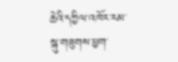ཆེའི་དཀྱིལ་འཁོར་རམ་སྐུ་གཟུགས་ཕྱག་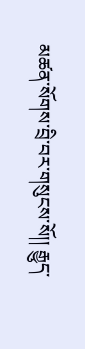མཚན་སོགས་བྲི་བར་གསུངས་སོ།། རྒྱུད་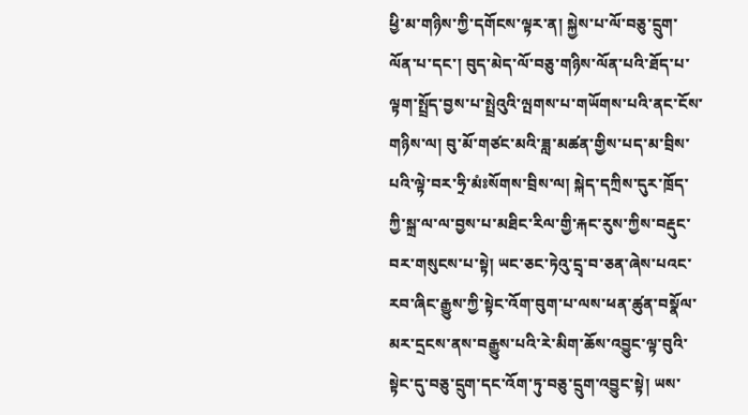ཕྱི་མ་གཉིས་ཀྱི་དགོངས་ལྟར་ན། སྐྱེས་པ་ལོ་བཅུ་དྲུག་ལོན་པ་དང་། བུད་མེད་ལོ་བཅུ་གཉིས་ལོན་པའི་ཐོད་པ་ལྟག་སྤྲོད་བྱས་པ་སྤྲེའུའི་ལྤགས་པ་གཡོགས་པའི་ནང་ངོས་གཉིས་ལ། བུ་མོ་གཙང་མའི་ཟླ་མཚན་གྱིས་པད་མ་བྲིས་པའི་ལྟེ་བར་ཧྲི་མཾཿསོགས་བྲིས་ལ། སྐེད་དཀྲིས་དུར་ཁྲོད་ཀྱི་སྐྲ་ལ་ལ་བྱས་པ་མཐིང་རིལ་གྱི་རྐང་རུས་ཀྱིས་བརྡུང་བར་གསུངས་པ་སྟེ། ཡང་ཅང་ཏེའུ་དྲྭ་བ་ཅན་ཞེས་པའང་རབ་ཞིང་རྒྱུས་ཀྱི་སྟེང་འོག་བུག་པ་ལས་ཕན་ཚུན་བསྣོལ་མར་དྲངས་ནས་བརྒྱུས་པའི་རེ་མིག་ཆོས་འབྱུང་ལྟ་བུའི་སྟེང་དུ་བཅུ་དྲུག་དང་འོག་ཏུ་བཅུ་དྲུག་འབྱུང་སྟེ། ཡས་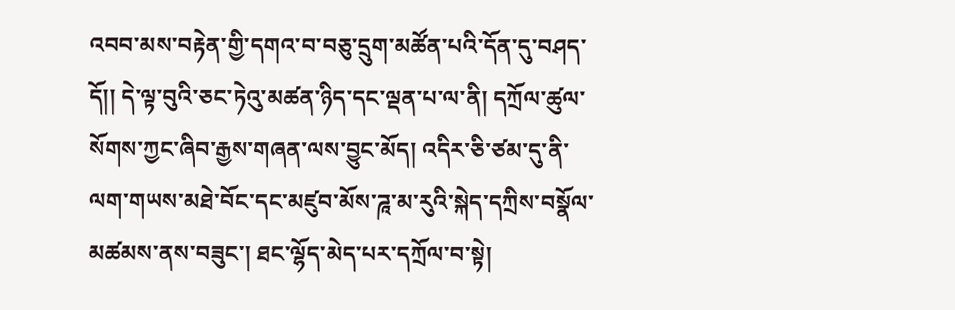འབབ་མས་བརྟེན་གྱི་དགའ་བ་བཅུ་དྲུག་མཚོན་པའི་དོན་དུ་བཤད་དོ།། དེ་ལྟ་བུའི་ཅང་ཏེའུ་མཚན་ཉིད་དང་ལྡན་པ་ལ་ནི། དཀྲོལ་ཚུལ་སོགས་ཀྱང་ཞིབ་རྒྱས་གཞན་ལས་བྱུང་མོད། འདིར་ཅི་ཙམ་དུ་ནི་ལག་གཡས་མཐེ་བོང་དང་མཛུབ་མོས་ཌཱ་མ་རུའི་སྐེད་དཀྲིས་བསྣོལ་མཚམས་ནས་བཟུང་། ཐང་ལྷོད་མེད་པར་དཀྲོལ་བ་སྟེ།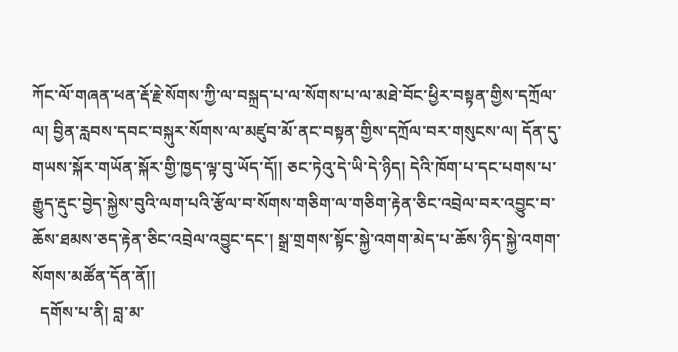ཀོང་ལོ་གཞན་ཕན་རྡོ་རྗེ་སོགས་ཀྱི་ལ་བསྐྲད་པ་ལ་སོགས་པ་ལ་མཐེ་བོང་ཕྱིར་བསྟན་གྱིས་དཀྲོལ་ལ། བྱིན་རླབས་དབང་བསྐུར་སོགས་ལ་མཛུབ་མོ་ནང་བསྟན་གྱིས་དཀྲོལ་བར་གསུངས་ལ། དོན་དུ་གཡས་སྐོར་གཡོན་སྐོར་གྱི་ཁྱད་ལྟ་བུ་ཡོད་དོ།། ཅང་ཏེའུ་དེ་ཡི་དེ་ཉིད། དེའི་ཁོག་པ་དང་པགས་པ་རྒྱུད་རྡུང་བྱེད་སྐྱེས་བུའི་ལག་པའི་རྩོལ་བ་སོགས་གཅིག་ལ་གཅིག་རྟེན་ཅིང་འབྲེལ་བར་འབྱུང་བ་ཆོས་ཐམས་ཅད་རྟེན་ཅིང་འབྲེལ་འབྱུང་དང་། སྒྲ་གྲགས་སྟོང་སྐྱེ་འགག་མེད་པ་ཆོས་ཉིད་སྐྱེ་འགག་སོགས་མཚོན་དོན་ནོ།།
  དགོས་པ་ནི། བླ་མ་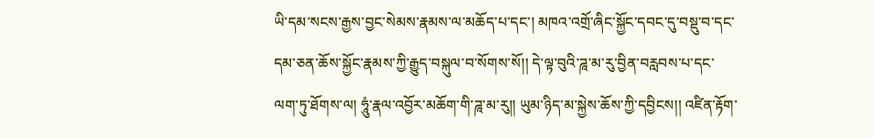ཡི་དམ་སངས་རྒྱས་བྱང་སེམས་རྣམས་ལ་མཆོད་པ་དང་། མཁའ་འགྲོ་ཞིང་སྐྱོང་དབང་དུ་བསྡུ་བ་དང་དམ་ཅན་ཆོས་སྐྱོང་རྣམས་ཀྱི་རྒྱུད་བསྐུལ་བ་སོགས་སོ།། དེ་ལྟ་བུའི་ཌཱ་མ་རུ་བྱིན་བརླབས་པ་དང་ལག་ཏུ་ཐོགས་ལ། ཧཱུཾ་རྣལ་འབྱོར་མཆོག་གི་ཌཱ་མ་རུ།། ཡུམ་ཉིད་མ་སྐྱེས་ཆོས་ཀྱི་དབྱིངས།། འཛིན་རྟོག་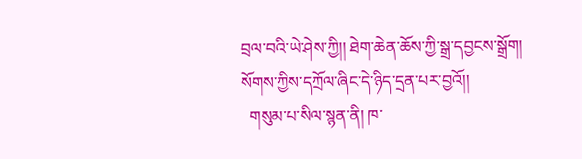བྲལ་བའི་ཡེ་ཤེས་ཀྱི།། ཐེག་ཆེན་ཆོས་ཀྱི་སྒྲ་དབྱངས་སྒྲོག། སོགས་ཀྱིས་དཀྲོལ་ཞིང་དེ་ཉིད་དྲན་པར་བྱའོ།།
  གསུམ་པ་སིལ་སྙན་ནི། ཁ་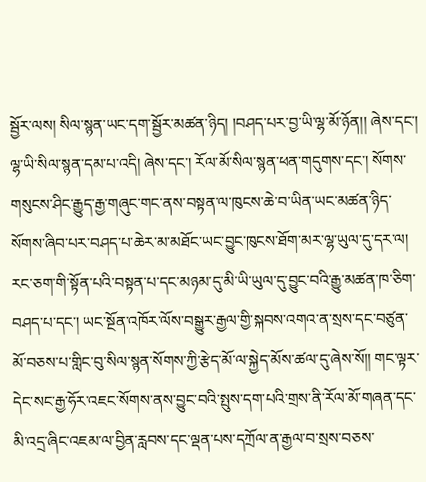སྦྱོར་ལས། སིལ་སྙན་ཡང་དག་སྦྱོར་མཚན་ཉིད། །བཤད་པར་བྱ་ཡི་ལྷ་མོ་ཉོན།། ཞེས་དང་། ལྷ་ཡི་སིལ་སྙན་དམ་པ་འདི། ཞེས་དང་། རོལ་མོ་སིལ་སྙན་ཕན་གདུགས་དང་། སོགས་གསུངས་ཤིང་རྒྱུད་རྒྱ་གཞུང་གང་ནས་བསྟན་ལ་ཁུངས་ཆེ་བ་ཡིན་ཡང་མཚན་ཉིད་སོགས་ཞིབ་པར་བཤད་པ་ཆེར་མ་མཐོང་ཡང་བྱུང་ཁུངས་ཐོག་མར་ལྷ་ཡུལ་དུ་དར་ལ། རང་ཅག་གི་སྟོན་པའི་བསྟན་པ་དང་མཉམ་དུ་མི་ཡི་ཡུལ་དུ་བྱུང་བའི་རྒྱུ་མཚན་ཁ་ཅིག་བཤད་པ་དང་། ཡང་སྔོན་འཁོར་ལོས་བསྒྱུར་རྒྱལ་གྱི་སྐབས་འགའ་ན་སྲས་དང་བཙུན་མོ་བཅས་པ་གླིང་བུ་སིལ་སྙན་སོགས་ཀྱི་རྩེད་མོ་ལ་སྐྱེད་མོས་ཚལ་དུ་ཞེས་སོ།། གང་ལྟར་དེང་སང་རྒྱ་ཧོར་འཇང་སོགས་ནས་བྱུང་བའི་སྤུས་དག་པའི་གྲས་ནི་རོལ་མོ་གཞན་དང་མི་འདྲ་ཞིང་འཇམ་ལ་བྱིན་རླབས་དང་ལྡན་པས་དཀྲོལ་ན་རྒྱལ་བ་སྲས་བཅས་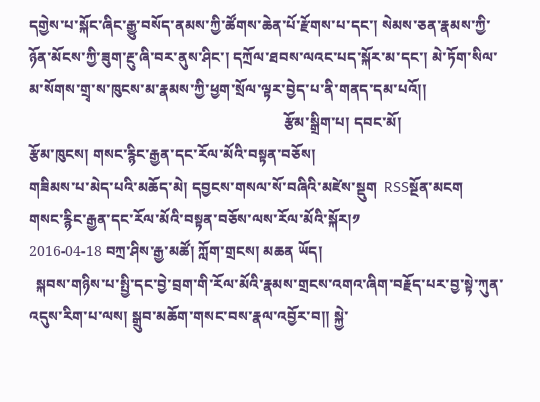དགྱེས་པ་སྐོང་ཞིང་རྒྱུ་བསོད་ནམས་ཀྱི་ཚོགས་ཆེན་པོ་རྫོགས་པ་དང་། སེམས་ཅན་རྣམས་ཀྱི་ཉོན་མོངས་ཀྱི་ཟུག་རྔུ་ཞི་བར་ནུས་ཤིང་། དཀྲོལ་ཐབས་ལའང་པད་སྐོར་མ་དང་། མེ་ཏོག་སིལ་མ་སོགས་གྲྭ་ས་ཁུངས་མ་རྣམས་ཀྱི་ཕྱག་སྲོལ་ལྟར་བྱེད་པ་ནི་གནད་དམ་པའོ།།
                                                                      རྩོམ་སྒྲིག་པ། དབང་མོ།
རྩོམ་ཁུངས། གསང་རྙིང་རྒྱན་དང་རོལ་མོའི་བསྟན་བཅོས།
གཟིམས་པ་མེད་པའི་མཆོད་མེ། དབྱངས་གསལ་སོ་བཞིའི་མཛེས་སྡུག  RSSསྔོན་མངག
གསང་རྙིང་རྒྱན་དང་རོལ་མོའི་བསྟན་བཅོས་ལས་རོལ་མོའི་སྐོར།༡
2016-04-18 བཀྲ་ཤིས་རྒྱ་མཚོ། ཀློག་གྲངས། མཆན ཡོད།
  སྐབས་གཉིས་པ་སྤྱི་དང་བྱེ་བྲག་གི་རོལ་མོའི་རྣམས་གྲངས་འགའ་ཞིག་བརྗོད་པར་བྱ་སྟེ་ཀུན་འདུས་རིག་པ་ལས། སྒྲུབ་མཆོག་གསང་བས་རྣལ་འབྱོར་བ།། སྐྱེ་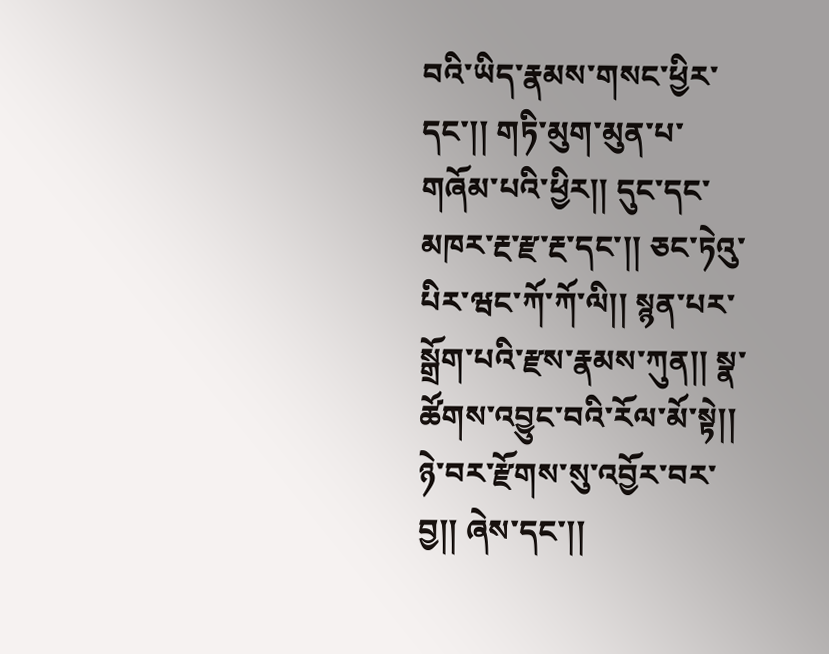བའི་ཡིད་རྣམས་གསང་ཕྱིར་དང་།། གཏི་མུག་མུན་པ་གཞོམ་པའི་ཕྱིར།། དུང་དང་མཁར་རྔ་རྫ་རྔ་དང་།། ཅང་ཏེའུ་པིར་ཝང་ཀོ་ཀོ་ལི།། སྙན་པར་སྒྲོག་པའི་རྫས་རྣམས་ཀུན།། སྣ་ཚོགས་འབྱུང་བའི་རོལ་མོ་སྟེ།། ཉེ་བར་རྫོགས་སུ་འབྱོར་བར་བྱ།། ཞེས་དང་།།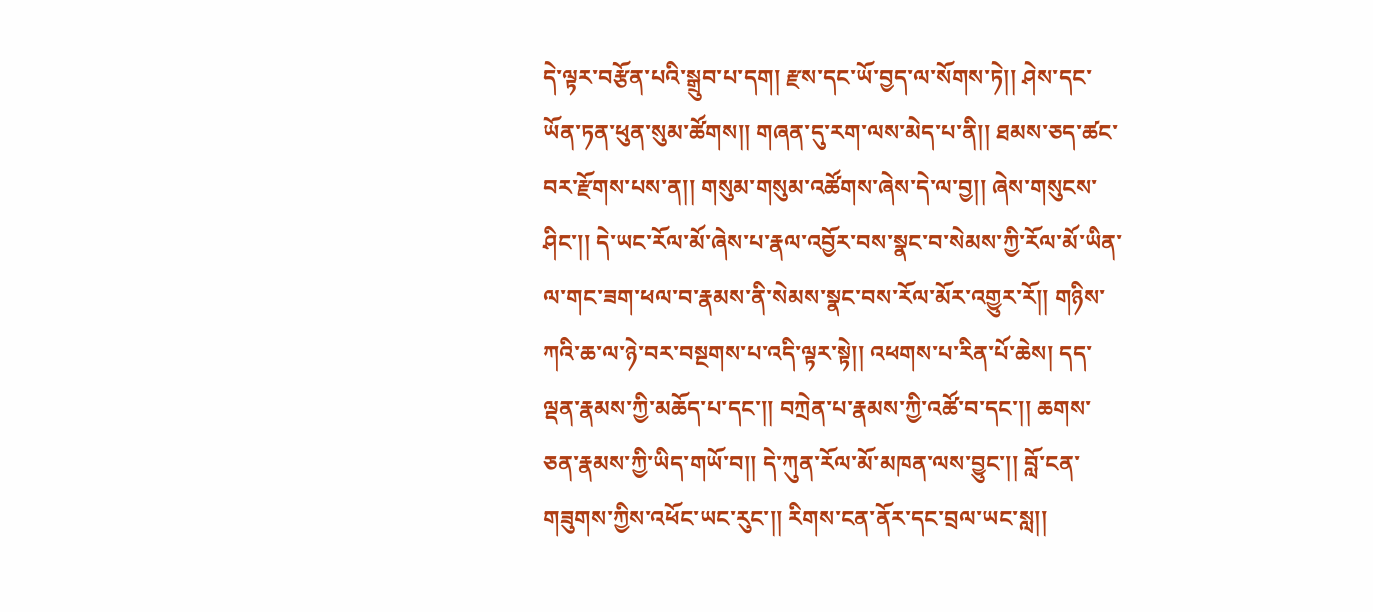དེ་ལྟར་བརྩོན་པའི་སྒྲུབ་པ་དག། རྫས་དང་ཡོ་བྱད་ལ་སོགས་ཏེ།། ཤེས་དང་ཡོན་ཏན་ཕུན་སུམ་ཚོགས།། གཞན་དུ་རག་ལས་མེད་པ་ནི།། ཐམས་ཅད་ཚང་བར་རྫོགས་པས་ན།། གསུམ་གསུམ་འཚོགས་ཞེས་དེ་ལ་བྱ།། ཞེས་གསུངས་ཤིང་།། དེ་ཡང་རོལ་མོ་ཞེས་པ་རྣལ་འབྱོར་བས་སྣང་བ་སེམས་ཀྱི་རོལ་མོ་ཡིན་ལ་གང་ཟག་ཕལ་བ་རྣམས་ནི་སེམས་སྣང་བས་རོལ་མོར་འགྱུར་རོ།། གཉིས་ཀའི་ཆ་ལ་ཉེ་བར་བསྔགས་པ་འདི་ལྟར་སྟེ།། འཕགས་པ་རིན་པོ་ཆེས། དད་ལྡན་རྣམས་ཀྱི་མཆོད་པ་དང་།། བཀྲེན་པ་རྣམས་ཀྱི་འཚོ་བ་དང་།། ཆགས་ཅན་རྣམས་ཀྱི་ཡིད་གཡོ་བ།། དེ་ཀུན་རོལ་མོ་མཁན་ལས་བྱུང་།། བློ་ངན་གཟུགས་ཀྱིས་འཕོང་ཡང་རུང་།། རིགས་ངན་ནོར་དང་བྲལ་ཡང་སླ།།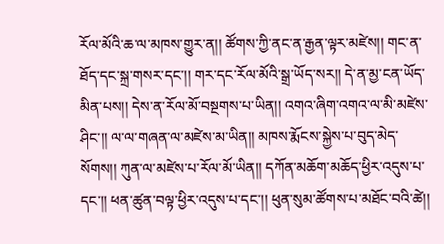རོལ་མོའི་ཆ་ལ་མཁས་གྱུར་ན།། ཚོགས་ཀྱི་ནང་ན་རྒྱན་ལྟར་མཛེས།། གང་ན་ཐོད་དང་སྐྲ་གསར་དང་།། གར་དང་རོལ་མོའི་སྒྲ་ཡོད་སར།། དེ་ན་མྱ་ངན་ཡོད་མིན་པས།། དེས་ན་རོལ་མོ་བསྔགས་པ་ཡིན།། འགའ་ཞིག་འགའ་ལ་མི་མཛེས་ཤིང་།། ལ་ལ་གཞན་ལ་མཛེས་མ་ཡིན།། མཁས་རྨོངས་སྐྱེས་པ་བུད་མེད་སོགས།། ཀུན་ལ་མཛེས་པ་རོལ་མོ་ཡིན།། དཀོན་མཆོག་མཆོད་ཕྱིར་འདུས་པ་དང་།། ཕན་ཚུན་བལྟ་ཕྱིར་འདུས་པ་དང་།། ཕུན་སུམ་ཚོགས་པ་མཐོང་བའི་ཚེ།།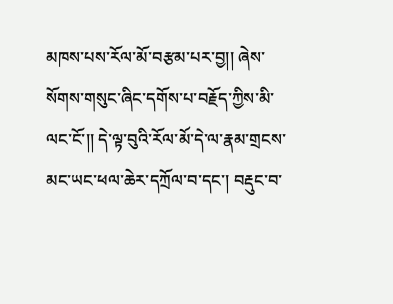མཁས་པས་རོལ་མོ་བརྩམ་པར་བྱ།། ཞེས་སོགས་གསུང་ཞིང་དགོས་པ་བརྗོད་ཀྱིས་མི་ལང་ངོ་།། དེ་ལྟ་བུའི་རོལ་མོ་དེ་ལ་རྣམ་གྲངས་མང་ཡང་ཕལ་ཆེར་དཀྲོལ་བ་དང་། བརྡུང་བ་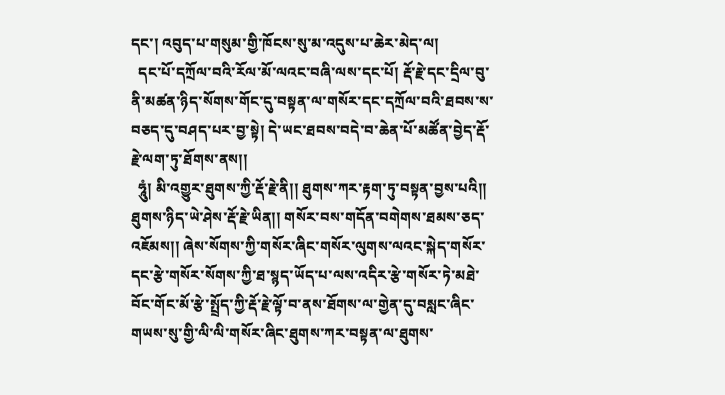དང་། འབུད་པ་གསུམ་གྱི་ཁོངས་སུ་མ་འདུས་པ་ཆེར་མེད་ལ།
  དང་པོ་དཀྲོལ་བའི་རོལ་མོ་ལའང་བཞི་ལས་དང་པོ། རྡོ་རྗེ་དང་དྲིལ་བུ་ནི་མཚན་ཉིད་སོགས་གོང་དུ་བསྟན་ལ་གསོར་དང་དཀྲོལ་བའི་ཐབས་ས་བཅད་དུ་བཤད་པར་བྱ་སྟེ། དེ་ཡང་ཐབས་བདེ་བ་ཆེན་པོ་མཚོན་བྱེད་རྡོ་རྗེ་ལག་ཏུ་ཐོགས་ནས།།
  ཧཱུཾ། མི་འགྱུར་ཐུགས་ཀྱི་རྡོ་རྗེ་ནི།། ཐུགས་ཀར་རྟག་ཏུ་བསྟན་བྱས་པའི།། ཐུགས་ཉིད་ཡེ་ཤེས་རྡོ་རྗེ་ཡིན།། གསོར་བས་གདོན་བགེགས་ཐམས་ཅད་འཇོམས།། ཞེས་སོགས་ཀྱི་གསོར་ཞིང་གསོར་ལུགས་ལའང་སྐེད་གསོར་དང་རྩེ་གསོར་སོགས་ཀྱི་ཐ་སྙད་ཡོད་པ་ལས་འདིར་རྩེ་གསོར་ཏེ་མཐེ་བོང་གོང་མོ་རྩེ་སྤྲོད་ཀྱི་རྡོ་རྗེ་ལྟོ་བ་ནས་ཐོགས་ལ་གྱེན་དུ་བསླང་ཞིང་གཡས་སུ་གྱི་ལི་ལི་གསོར་ཞིང་ཐུགས་ཀར་བསྟན་ལ་ཐུགས་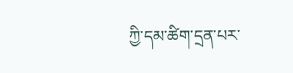ཀྱི་དམ་ཚིག་དྲན་པར་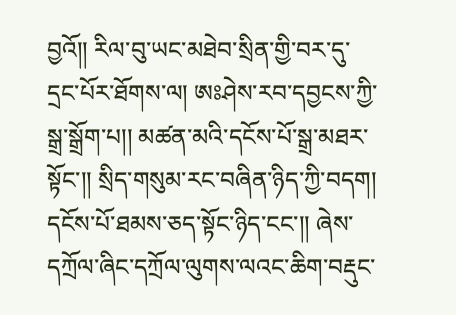བྱའོ།། རིལ་བུ་ཡང་མཐེབ་སྲིན་གྱི་བར་དུ་དྲང་པོར་ཐོགས་ལ། ཨཿཤེས་རབ་དབྱངས་ཀྱི་སྒྲ་སྒྲོག་པ།། མཚན་མའི་དངོས་པོ་སྒྲ་མཐར་སྟོང་།། སྲིད་གསུམ་རང་བཞིན་ཉིད་ཀྱི་བདག། དངོས་པོ་ཐམས་ཅད་སྟོང་ཉིད་ངང་།། ཞེས་དཀྲོལ་ཞིང་དཀྲོལ་ལུགས་ལའང་ཆིག་བརྡུང་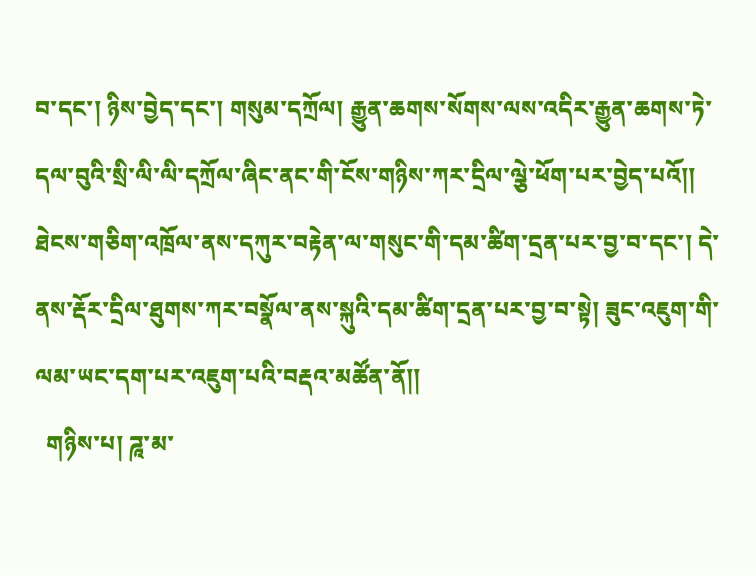བ་དང་། ཉིས་བྱེད་དང་། གསུམ་དཀྲོལ། རྒྱུན་ཆགས་སོགས་ལས་འདིར་རྒྱུན་ཆགས་ཏེ་དལ་བུའི་སྲི་ལི་ལི་དཀྲོལ་ཞིང་ནང་གི་ངོས་གཉིས་ཀར་དྲིལ་ལྕེ་ཕོག་པར་བྱེད་པའོ།། ཐེངས་གཅིག་འཁྲོལ་ནས་དཀུར་བརྟེན་ལ་གསུང་གི་དམ་ཚིག་དྲན་པར་བྱ་བ་དང་། དེ་ནས་རྡོར་དྲིལ་ཐུགས་ཀར་བསྣོལ་ནས་སྐུའི་དམ་ཚིག་དྲན་པར་བྱ་བ་སྟེ། ཟུང་འཇུག་གི་ལམ་ཡང་དག་པར་འཇུག་པའི་བརྡའ་མཚོན་ནོ།།
  གཉིས་པ། ཌཱ་མ་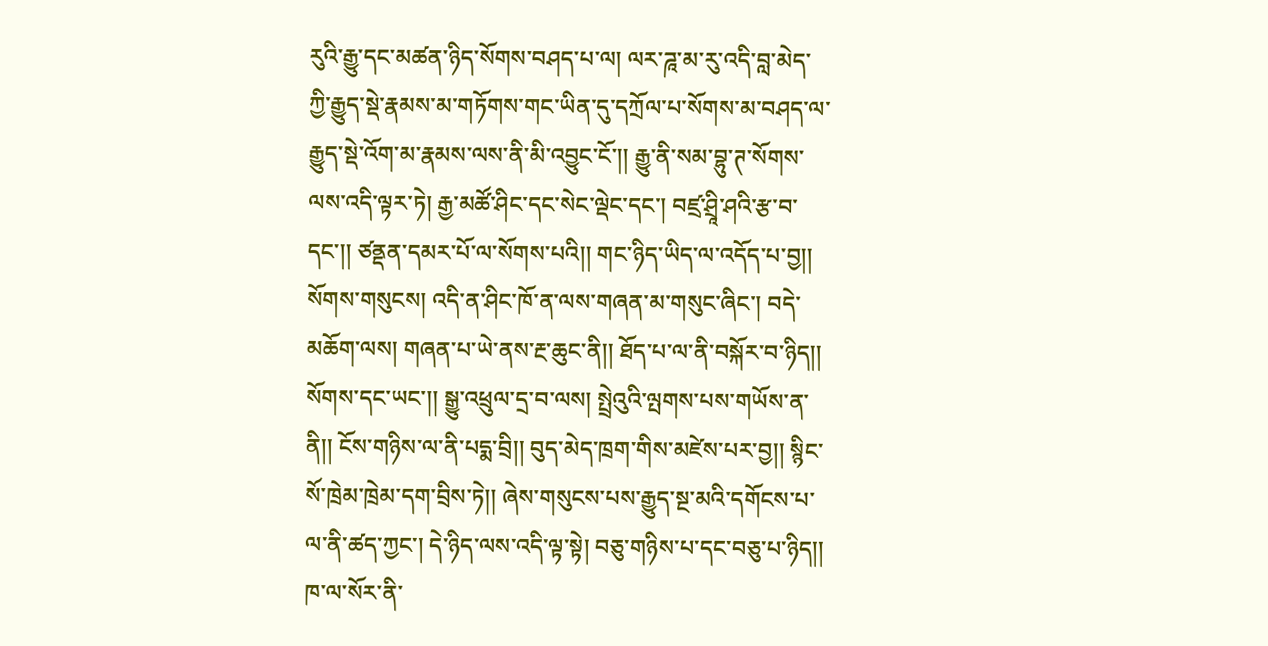རུའི་རྒྱུ་དང་མཚན་ཉིད་སོགས་བཤད་པ་ལ། ལར་ཌཱ་མ་རུ་འདི་བླ་མེད་ཀྱི་རྒྱུད་སྡེ་རྣམས་མ་གཏོགས་གང་ཡིན་དུ་དཀྲོལ་པ་སོགས་མ་བཤད་ལ་རྒྱུད་སྡེ་འོག་མ་རྣམས་ལས་ནི་མི་འབྱུང་ངོ་།། རྒྱུ་ནི་སམ་བྷུ་ཊ་སོགས་ལས་འདི་ལྟར་ཏེ། རྒྱ་མཚོ་ཤིང་དང་སེང་ལྡེང་དང་། བཛྲ་ཤྲཱི་ཤའི་རྩ་བ་དང་།། ཙནྡན་དམར་པོ་ལ་སོགས་པའི།། གང་ཉིད་ཡིད་ལ་འདོད་པ་བྱ།། སོགས་གསུངས། འདི་ན་ཤིང་ཁོ་ན་ལས་གཞན་མ་གསུང་ཞིང་། བདེ་མཆོག་ལས། གཞན་པ་ཡེ་ནས་རྔ་ཆུང་ནི།། ཐོད་པ་ལ་ནི་བསྐོར་བ་ཉིད།། སོགས་དང་ཡང་།། སྒྱུ་འཕྲུལ་དྲ་བ་ལས། སྤྲེའུའི་ལྤགས་པས་གཡོས་ན་ནི།། ངོས་གཉིས་ལ་ནི་པདྨ་བྲི།། བུད་མེད་ཁྲག་གིས་མཛེས་པར་བྱ།། སྙིང་སོ་ཁྲེམ་ཁྲེམ་དག་བྲིས་ཏེ།། ཞེས་གསུངས་པས་རྒྱུད་སྔ་མའི་དགོངས་པ་ལ་ནི་ཚད་ཀྱང་། དེ་ཉིད་ལས་འདི་ལྟ་སྟེ། བཅུ་གཉིས་པ་དང་བཅུ་པ་ཉིད།། ཁ་ལ་སོར་ནི་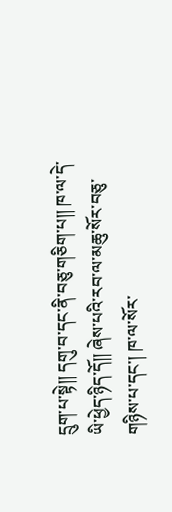དྲུག་པ་སྟེ།། དགུ་བ་དང་ནི་བཅུ་གཅིག་པ།། ཁ་ལ་དེ་ཡི་ཕྱེད་ཉིད་དོ།། ཞེས་པའི་རབ་ལ་མཆུ་སོར་བཅུ་གཉིས་པ་དང་། ཁ་ལ་སོར་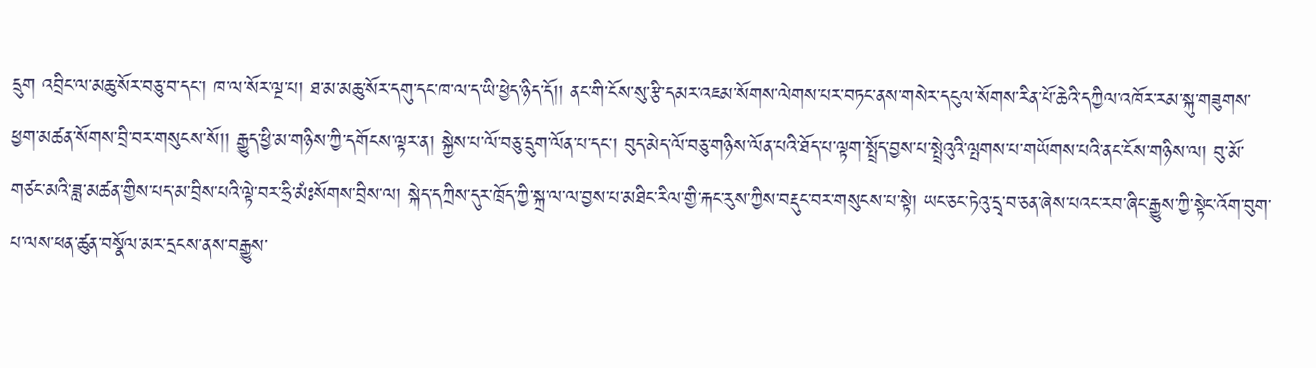དྲུག འབྲིང་ལ་མཆུ་སོར་བཅུ་བ་དང་། ཁ་ལ་སོར་ལྔ་པ། ཐ་མ་མཆུ་སོར་དགུ་དང་ཁ་ལ་ད་ཡི་ཕྱེད་ཉིད་དོ།། ནང་གི་ངོས་སུ་རྩི་དམར་འཇམ་སོགས་ལེགས་པར་བཏང་ནས་གསེར་དངུལ་སོགས་རིན་པོ་ཆེའི་དཀྱིལ་འཁོར་རམ་སྐུ་གཟུགས་ཕྱག་མཚན་སོགས་བྲི་བར་གསུངས་སོ།། རྒྱུད་ཕྱི་མ་གཉིས་ཀྱི་དགོངས་ལྟར་ན། སྐྱེས་པ་ལོ་བཅུ་དྲུག་ལོན་པ་དང་། བུད་མེད་ལོ་བཅུ་གཉིས་ལོན་པའི་ཐོད་པ་ལྟག་སྤྲོད་བྱས་པ་སྤྲེའུའི་ལྤགས་པ་གཡོགས་པའི་ནང་ངོས་གཉིས་ལ། བུ་མོ་གཙང་མའི་ཟླ་མཚན་གྱིས་པད་མ་བྲིས་པའི་ལྟེ་བར་ཧྲི་མཾཿསོགས་བྲིས་ལ། སྐེད་དཀྲིས་དུར་ཁྲོད་ཀྱི་སྐྲ་ལ་ལ་བྱས་པ་མཐིང་རིལ་གྱི་རྐང་རུས་ཀྱིས་བརྡུང་བར་གསུངས་པ་སྟེ། ཡང་ཅང་ཏེའུ་དྲྭ་བ་ཅན་ཞེས་པའང་རབ་ཞིང་རྒྱུས་ཀྱི་སྟེང་འོག་བུག་པ་ལས་ཕན་ཚུན་བསྣོལ་མར་དྲངས་ནས་བརྒྱུས་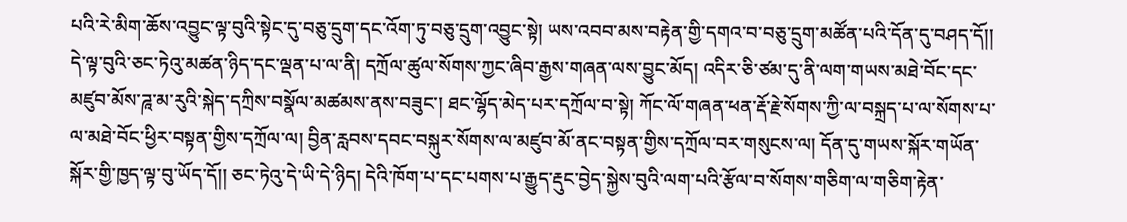པའི་རེ་མིག་ཆོས་འབྱུང་ལྟ་བུའི་སྟེང་དུ་བཅུ་དྲུག་དང་འོག་ཏུ་བཅུ་དྲུག་འབྱུང་སྟེ། ཡས་འབབ་མས་བརྟེན་གྱི་དགའ་བ་བཅུ་དྲུག་མཚོན་པའི་དོན་དུ་བཤད་དོ།། དེ་ལྟ་བུའི་ཅང་ཏེའུ་མཚན་ཉིད་དང་ལྡན་པ་ལ་ནི། དཀྲོལ་ཚུལ་སོགས་ཀྱང་ཞིབ་རྒྱས་གཞན་ལས་བྱུང་མོད། འདིར་ཅི་ཙམ་དུ་ནི་ལག་གཡས་མཐེ་བོང་དང་མཛུབ་མོས་ཌཱ་མ་རུའི་སྐེད་དཀྲིས་བསྣོལ་མཚམས་ནས་བཟུང་། ཐང་ལྷོད་མེད་པར་དཀྲོལ་བ་སྟེ། ཀོང་ལོ་གཞན་ཕན་རྡོ་རྗེ་སོགས་ཀྱི་ལ་བསྐྲད་པ་ལ་སོགས་པ་ལ་མཐེ་བོང་ཕྱིར་བསྟན་གྱིས་དཀྲོལ་ལ། བྱིན་རླབས་དབང་བསྐུར་སོགས་ལ་མཛུབ་མོ་ནང་བསྟན་གྱིས་དཀྲོལ་བར་གསུངས་ལ། དོན་དུ་གཡས་སྐོར་གཡོན་སྐོར་གྱི་ཁྱད་ལྟ་བུ་ཡོད་དོ།། ཅང་ཏེའུ་དེ་ཡི་དེ་ཉིད། དེའི་ཁོག་པ་དང་པགས་པ་རྒྱུད་རྡུང་བྱེད་སྐྱེས་བུའི་ལག་པའི་རྩོལ་བ་སོགས་གཅིག་ལ་གཅིག་རྟེན་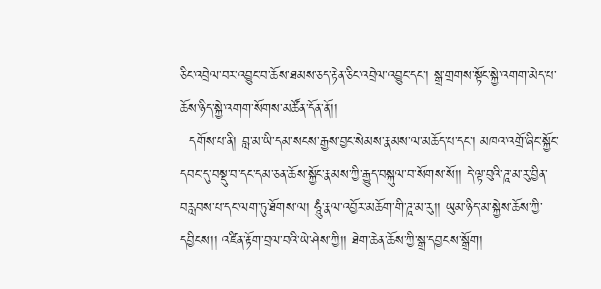ཅིང་འབྲེལ་བར་འབྱུང་བ་ཆོས་ཐམས་ཅད་རྟེན་ཅིང་འབྲེལ་འབྱུང་དང་། སྒྲ་གྲགས་སྟོང་སྐྱེ་འགག་མེད་པ་ཆོས་ཉིད་སྐྱེ་འགག་སོགས་མཚོན་དོན་ནོ།།
  དགོས་པ་ནི། བླ་མ་ཡི་དམ་སངས་རྒྱས་བྱང་སེམས་རྣམས་ལ་མཆོད་པ་དང་། མཁའ་འགྲོ་ཞིང་སྐྱོང་དབང་དུ་བསྡུ་བ་དང་དམ་ཅན་ཆོས་སྐྱོང་རྣམས་ཀྱི་རྒྱུད་བསྐུལ་བ་སོགས་སོ།། དེ་ལྟ་བུའི་ཌཱ་མ་རུ་བྱིན་བརླབས་པ་དང་ལག་ཏུ་ཐོགས་ལ། ཧཱུཾ་རྣལ་འབྱོར་མཆོག་གི་ཌཱ་མ་རུ།། ཡུམ་ཉིད་མ་སྐྱེས་ཆོས་ཀྱི་དབྱིངས།། འཛིན་རྟོག་བྲལ་བའི་ཡེ་ཤེས་ཀྱི།། ཐེག་ཆེན་ཆོས་ཀྱི་སྒྲ་དབྱངས་སྒྲོག།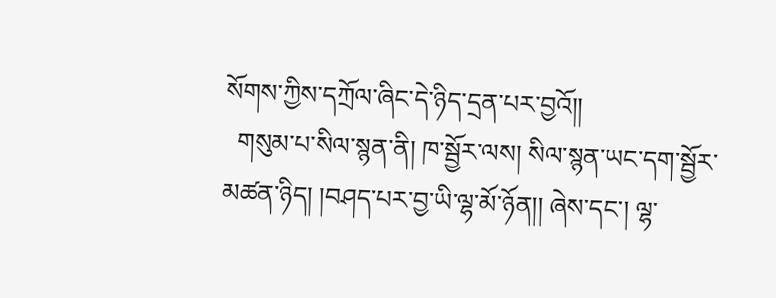སོགས་ཀྱིས་དཀྲོལ་ཞིང་དེ་ཉིད་དྲན་པར་བྱའོ།།
  གསུམ་པ་སིལ་སྙན་ནི། ཁ་སྦྱོར་ལས། སིལ་སྙན་ཡང་དག་སྦྱོར་མཚན་ཉིད། །བཤད་པར་བྱ་ཡི་ལྷ་མོ་ཉོན།། ཞེས་དང་། ལྷ་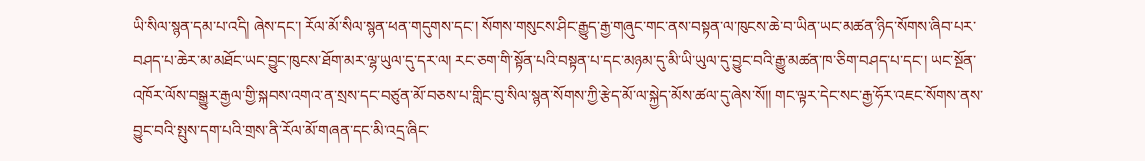ཡི་སིལ་སྙན་དམ་པ་འདི། ཞེས་དང་། རོལ་མོ་སིལ་སྙན་ཕན་གདུགས་དང་། སོགས་གསུངས་ཤིང་རྒྱུད་རྒྱ་གཞུང་གང་ནས་བསྟན་ལ་ཁུངས་ཆེ་བ་ཡིན་ཡང་མཚན་ཉིད་སོགས་ཞིབ་པར་བཤད་པ་ཆེར་མ་མཐོང་ཡང་བྱུང་ཁུངས་ཐོག་མར་ལྷ་ཡུལ་དུ་དར་ལ། རང་ཅག་གི་སྟོན་པའི་བསྟན་པ་དང་མཉམ་དུ་མི་ཡི་ཡུལ་དུ་བྱུང་བའི་རྒྱུ་མཚན་ཁ་ཅིག་བཤད་པ་དང་། ཡང་སྔོན་འཁོར་ལོས་བསྒྱུར་རྒྱལ་གྱི་སྐབས་འགའ་ན་སྲས་དང་བཙུན་མོ་བཅས་པ་གླིང་བུ་སིལ་སྙན་སོགས་ཀྱི་རྩེད་མོ་ལ་སྐྱེད་མོས་ཚལ་དུ་ཞེས་སོ།། གང་ལྟར་དེང་སང་རྒྱ་ཧོར་འཇང་སོགས་ནས་བྱུང་བའི་སྤུས་དག་པའི་གྲས་ནི་རོལ་མོ་གཞན་དང་མི་འདྲ་ཞིང་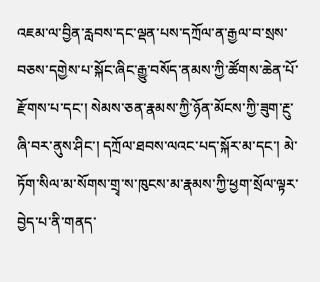འཇམ་ལ་བྱིན་རླབས་དང་ལྡན་པས་དཀྲོལ་ན་རྒྱལ་བ་སྲས་བཅས་དགྱེས་པ་སྐོང་ཞིང་རྒྱུ་བསོད་ནམས་ཀྱི་ཚོགས་ཆེན་པོ་རྫོགས་པ་དང་། སེམས་ཅན་རྣམས་ཀྱི་ཉོན་མོངས་ཀྱི་ཟུག་རྔུ་ཞི་བར་ནུས་ཤིང་། དཀྲོལ་ཐབས་ལའང་པད་སྐོར་མ་དང་། མེ་ཏོག་སིལ་མ་སོགས་གྲྭ་ས་ཁུངས་མ་རྣམས་ཀྱི་ཕྱག་སྲོལ་ལྟར་བྱེད་པ་ནི་གནད་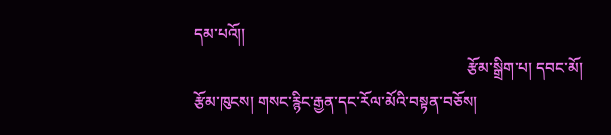དམ་པའོ།།
                                                                      རྩོམ་སྒྲིག་པ། དབང་མོ།
རྩོམ་ཁུངས། གསང་རྙིང་རྒྱན་དང་རོལ་མོའི་བསྟན་བཅོས།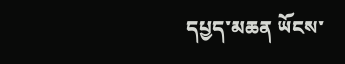དཔྱད་མཆན ཡོངས་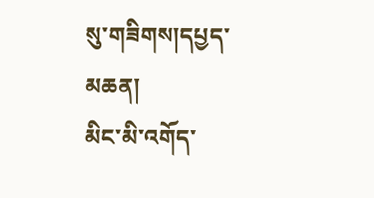སུ་གཟིགས།དཔྱད་མཆན།
མིང་མི་འགོད་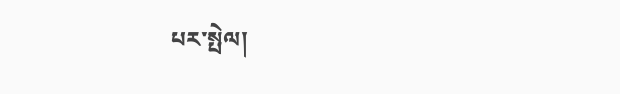པར་སྤེལ།